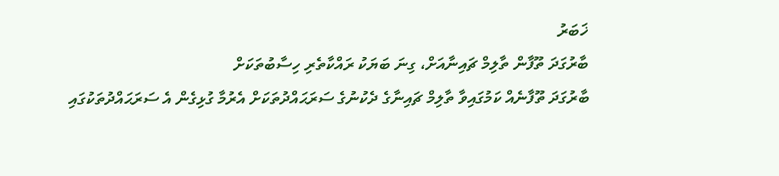ޚަބަރު
ބާރުގަދަ ތޫފާން ތާލިމް ޗައިނާއަށް، ގިނަ ބަޔަކު ރައްކާތެރި ހިސާބުތަކަށް
ބާރުގަދަ ތޫފާނެއް ކަމުގައިވާ ތާލިމް ޗައިނާގެ ދެކުނުގެ ސަރަޙައްދުތަކަށް އެރުމާ ގުޅިގެން އެ ސަރަޙައްދުތަކުގައި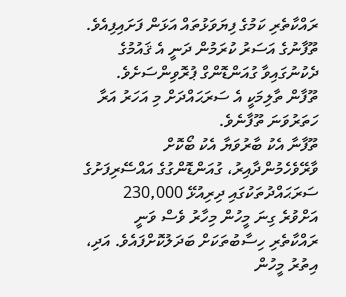ރައްކާތެރި ކަމުގެ ފިޔަވަޅުތައް އަޅަން ފަށައިފިއެވެ. ތޫފާނުގެ އަސަރު ކުރަމުން ދަނީ އެ ޤައުމުގެ ދެކުނުގައިވާ ގުއަންޑޮންގް ޕުރޮވިންސަށެވެ. ތޫފާން ތާލިމަކީ އެ ސަރަޙައްދަށް މި އަހަރު އަރާ ހަތަރުވަނަ ތޫފާނެވެ.
ތޫފާނާ އެކު ބާރުވަޔާ އެކު ބޯކޮށް ވާރޭވެހެމުންދާއިރު، ގުއަންޑޮންގުގެ އައްސޭރިފަށުގެ ސަރަޙައްދުތަކުގައި ދިރިއުޅޭ 230,000 އަށްވުރެ ގިނަ މީހުން މިހާރު ވެސް ވަނީ ރައްކާތެރި ހިސާބުތަކަށް ބަދަލުކޮށްފައެވެ. އަދި، އިތުރު މީހުން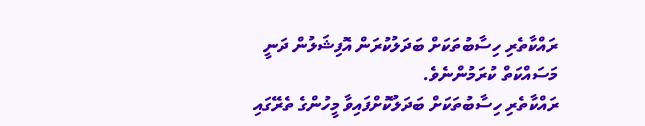ރައްކާތެރި ހިސާބުތަކަށް ބަދަލުކުރަން އޮފިޝަލުން ދަނީ މަސައްކަތް ކުރަމުންނެވެ.
ރައްކާތެރި ހިސާބުތަކަށް ބަދަލުކޮށްފައިވާ މީހުންގެ ތެރޭގައި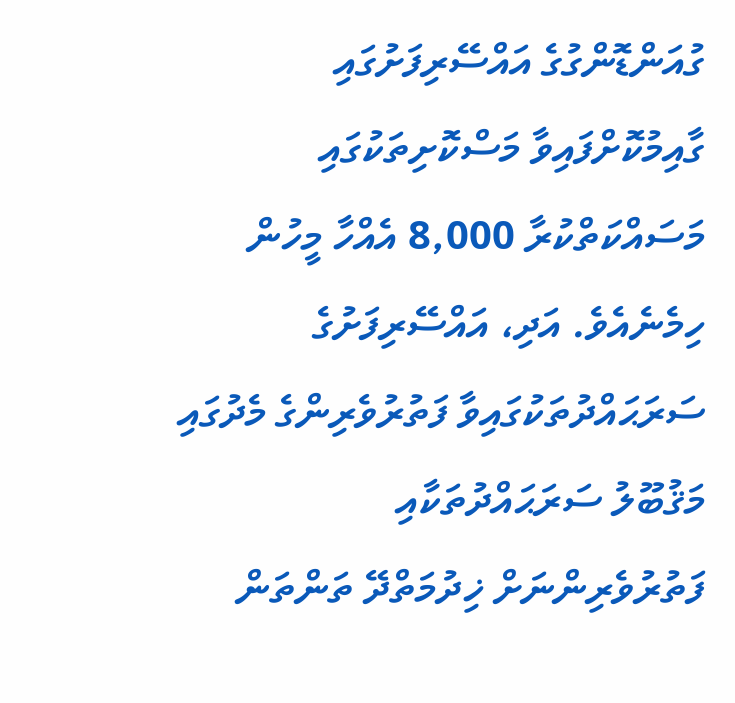ގުއަންޑޮންގުގެ އައްސޭރިފަށުގައި ގާއިމުކޮށްފައިވާ މަސްކޮށިތަކުގައި މަސައްކަތްކުރާ 8,000 އެއްހާ މީހުން ހިމެނެއެވެ. އަދި، އައްސޭރިފަށުގެ ސަރަޙައްދުތަކުގައިވާ ފަތުރުވެރިންގެ މެދުގައި މަޤުބޫލު ސަރަޙައްދުތަކާއި ފަތުރުވެރިންނަށް ޚިދުމަތްދޭ ތަންތަން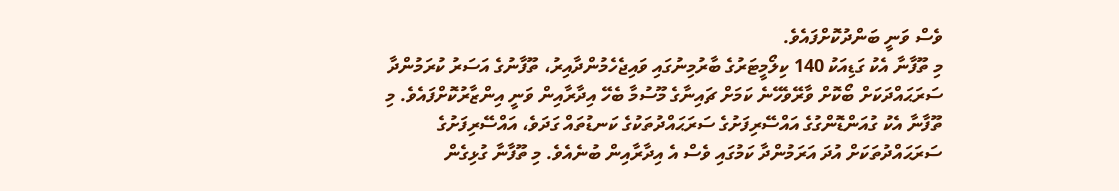ވެސް ވަނީ ބަންދުކޮށްފައެވެ.
މި ތޫފާނާ އެކު ގަޑިއަކު 140 ކިލޯމީޓަރުގެ ބާރުމިނުގައި ވައިޖެހެމުންދާއިރު، ތޫފާނުގެ އަސަރު ކުރަމުންދާ ސަރަޙައްދަކަށް ބޯކޮށް ވާރޭވެހޭނެ ކަމަށް ޗައިނާގެ މޫސުމާ ބެހޭ އިދާރާއިން ވަނީ އިންޒާރުކޮށްފައެވެ. މި ތޫފާނާ އެކު ގުއަންޑޮންގުގެ އައްސޭރިފަށުގެ ސަރަޙައްދުތަކުގެ ކަނޑުތައް ގަދަވެ، އައްސޭރިފަށުގެ ސަރަޙައްދުތަކަށް އުދަ އަރަމުންދާ ކަމުގައި ވެސް އެ އިދާރާއިން ބުނެއެވެ. މި ތޫފާނާ ގުޅިގެން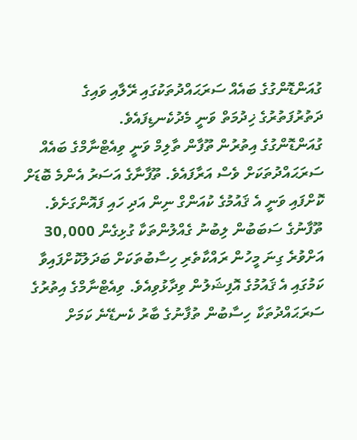ގުއަންޑޮންގުގެ ބައެއް ސަރަޙައްދުތަކުގައި ރޭލާއި ވައިގެ ދަތުރުފަތުރުގެ ޚިދުމަތް ވަނީ މެދުކެނޑިފައެވެ.
ގުއަންޑޮންގުގެ އިތުރުން ތޫފާން ތާލިމް ވަނީ ވިއެޓްނާމްގެ ބައެއް ސަރަޙައްދުތަކަށް ވެސް އަރާފައެވެ. ތޫފާނާގެ އަސަރު އެންމެ ބޮޑަށް ކޮށްފައި ވަނީ އެ ޤައުމުގެ ކުއަންގް ނިން އަދި ހައި ފައޮންގަށެވެ. ތޫފާނުގެ ސަބަބުން ލިބުނު ގެއްލުންތަކާ ގުޅިގެން 30,000 އަށްވުރެ ގިނަ މީހުން ރައްކާތެރި ހިސާބުތަކަށް ބަދަލުކޮށްފައިވާ ކަމުގައި އެ ޤައުމުގެ އޮފިޝަލުން ވިދާޅުވިއެވެ. ވިއެޓްނާމްގެ އިތުރުގެ ސަރަޙައްދުތަކާ ހިސާބުން ތުފާނުގެ ބާރު ކެނޑޭނެ ކަމަށް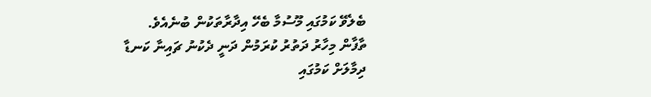ބެލެވޭ ކަމުގައި މޫސުމާ ބެހޭ އިދާރާތަކުން ބުނެއެވެ.
ތާފާން މިހާރު ދަތުރު ކުރަމުން ދަނީ ދެކުނު ޗައިނާ ކަނޑާ ދިމާލަށް ކަމުގައި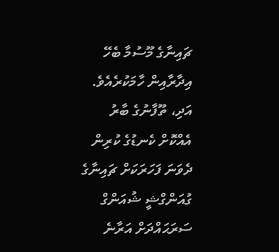ޗައިނާގެ މޫސުމާ ބެހޭ އިދާރާއިން ހާމަކުރެއެވެ. އަދި، ތޫފާނުގެ ބާރު އެއްކޮށް ކެނޑުގެ ކުރިން ދެވަނަ ފަހަރަކަށް ޗައިނާގެ ގުއަންގްޝީ ޝުއަންގް ސަރަޙައްދަށް އަރާނެ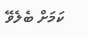ކަމަށް ބެލެވޭ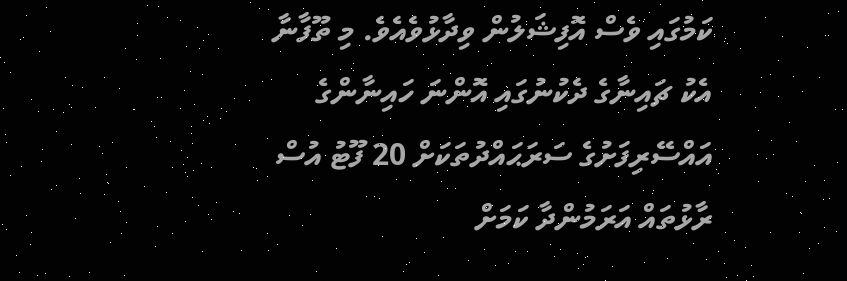ކަމުގައި ވެސް އޮފިޝަލުން ވިދާޅުވެއެވެ. މި ތޫފާނާ އެކު ޗައިނާގެ ދެކުނުގައި އޮންނަ ހައިނާންގެ އައްސޭރިފަށުގެ ސަރަޙައްދުތަކަށް 20 ފޫޓު އުސް ރާޅުތައް އަރަމުންދާ ކަމަށް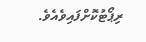ރިޕޯޓުކޮށްފައިވެއެވެ.